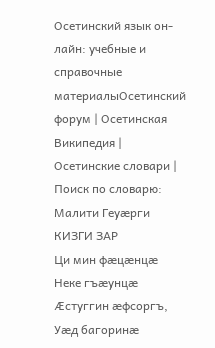Осетинский язык он-лайн: учебные и справочные материалыОсетинский форум | Осетинская Википедия | Осетинские словари |
Поиск по словарю:
Малити Геуæрги КИЗГИ ЗАР
Ци мин фæцæнцæ
Неке гъæунцæ
Æстуггин æфсоргъ,
Уæд багоринæ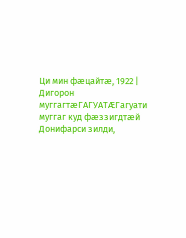Ци мин фæцайтæ, 1922 |
Дигорон муггагтæГАГУАТÆГагуати муггаг куд фæззигдтæй Донифарси зилди,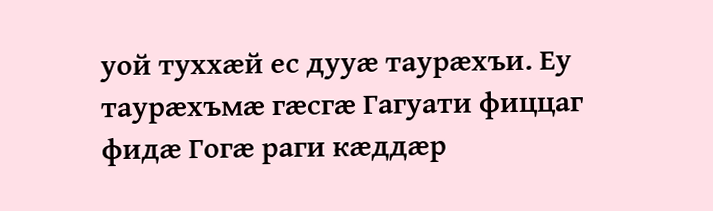уой туххæй ес дууæ таурæхъи. Еу таурæхъмæ гæсгæ Гагуати фиццаг фидæ Гогæ раги кæддæр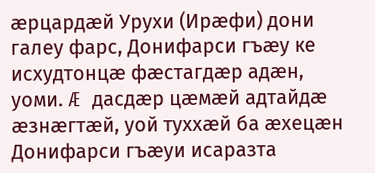æрцардæй Урухи (Ирæфи) дони галеу фарс, Донифарси гъæу ке исхудтонцæ фæстагдæр адæн, уоми. Æ дасдæр цæмæй адтайдæ æзнæгтæй, уой туххæй ба æхецæн Донифарси гъæуи исаразта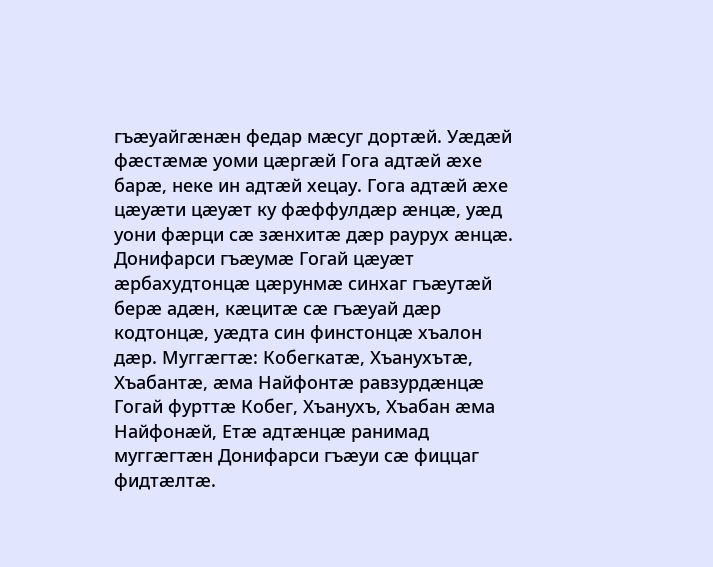гъæуайгæнæн федар мæсуг дортæй. Уæдæй фæстæмæ уоми цæргæй Гога адтæй æхе барæ, неке ин адтæй хецау. Гога адтæй æхе цæуæти цæуæт ку фæффулдæр æнцæ, уæд уони фæрци сæ зæнхитæ дæр раурух æнцæ. Донифарси гъæумæ Гогай цæуæт æрбахудтонцæ цæрунмæ синхаг гъæутæй берæ адæн, кæцитæ сæ гъæуай дæр кодтонцæ, уæдта син финстонцæ хъалон дæр. Муггæгтæ: Кобегкатæ, Хъанухътæ, Хъабантæ, æма Найфонтæ равзурдæнцæ Гогай фурттæ Кобег, Хъанухъ, Хъабан æма Найфонæй, Етæ адтæнцæ ранимад муггæгтæн Донифарси гъæуи сæ фиццаг фидтæлтæ.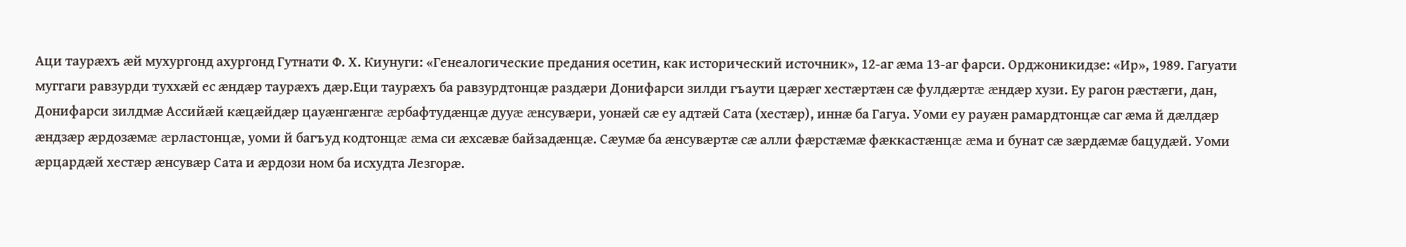Аци таурæхъ æй мухургонд ахургонд Гутнати Ф. Х. Киунуги: «Генеалогические предания осетин, как исторический источник», 12-аг æма 13-аг фарси. Орджоникидзе: «Ир», 1989. Гагуати муггаги равзурди туххæй ес æндæр таурæхъ дæр.Еци таурæхъ ба равзурдтонцæ раздæри Донифарси зилди гъаути цæрæг хестæртæн сæ фулдæртæ æндæр хузи. Еу рагон рæстæги, дан, Донифарси зилдмæ Ассийæй кæцæйдæр цауæнгæнгæ æрбафтудæнцæ дууæ æнсувæри, уонæй сæ еу адтæй Сата (хестæр), иннæ ба Гагуа. Уоми еу рауæн рамардтонцæ саг æма й дæлдæр æндзæр æрдозæмæ æрластонцæ, уоми й багъуд кодтонцæ æма си æхсæвæ байзадæнцæ. Сæумæ ба æнсувæртæ сæ алли фæрстæмæ фæккастæнцæ æма и бунат сæ зæрдæмæ бацудæй. Уоми æрцардæй хестæр æнсувæр Сата и æрдози ном ба исхудта Лезгорæ.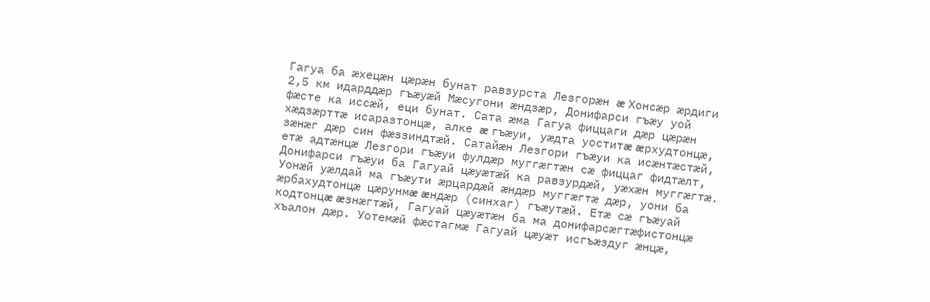Гагуа ба æхецæн цæрæн бунат равзурста Лезгорæн æ Хонсæр æрдиги 2,5 км идарддæр гъæуæй Мæсугони æндзæр, Донифарси гъæу уой фæсте ка иссæй, еци бунат. Сата æма Гагуа фиццаги дæр цæрæн хæдзæрттæ исаразтонцæ, алке æ гъæуи, уæдта уоститæ æрхудтонцæ, зæнæг дæр син фæззиндтæй. Сатайæн Лезгори гъæуи ка исæнтæстæй, етæ адтæнцæ Лезгори гъæуи фулдæр муггæгтæн сæ фиццаг фидтæлт, Донифарси гъæуи ба Гагуай цæуæтæй ка равзурдæй, уæхæн муггæгтæ. Уонæй уæлдай ма гъæути æрцардæй æндæр муггæгтæ дæр, уони ба æрбахудтонцæ цæрунмæ æндæр (синхаг) гъæутæй. Етæ сæ гъæуай кодтонцæ æзнæгтæй, Гагуай цæуæтæн ба ма донифарсæгтæфистонцæ хъалон дæр. Уотемæй фæстагмæ Гагуай цæуæт исгъæздуг æнцæ,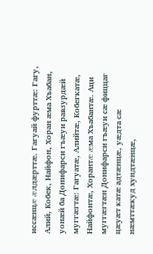иссæнцæ æлдæрттæ. Гагуай фурттæ: Гагу, Алий, Кобек, Найфон, Хоран æма Хъабан, уонæй ба Донифарси гъæуи равзурдæй муггæгтæ: Гагуатæ, Алийтæ, Кобегкатæ, Найфонтæ, Хорантæ æма Хъабантæ. Аци муггæгтæн Донифарси гъæуи сæ фиццаг цæуæт катæ адтæнцæ, уæдта сæ нæмттæкуд хундтæнцæ,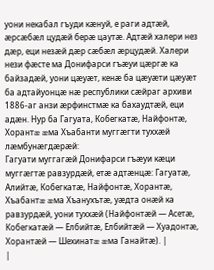уони некабал гъуди кæнуй, е раги адтæй, æрсæбæл цудæй берæ цаутæ. Адтæй халери нез дæр, еци незæй дæр сæбæл æрцудæй. Халери нези фæсте ма Донифарси гъæуи цæргæ ка байзадæй, уони цæуæт, кенæ ба цæуæти цæуæт ба адтайуонцæ нæ республики сæйраг архиви 1886-аг анзи æрфинстмæ ка бахаудтæй, еци адæн. Нур ба Гагуата, Кобегкатæ, Найфонтæ, Хорантæ æма Хъабанти муггæгти туххæй лæмбунæгдæрæй:
Гагуати муггагæй Донифарси гъæуи кæци муггæгтæ равзурдæй, етæ адтæнцæ: Гагуатæ, Алийтæ, Кобегкатæ, Найфонтæ, Хорантæ, Хъабантæ æма Хъанухътæ, уæдта онæй ка равзурдæй, уони туххæй (Найфонтæй — Асетæ, Кобегкатæй — Елбийтæ, Елбийтæй — Хуадонтæ, Хорантæй — Шехинатæ æма Ганайтæ). |
|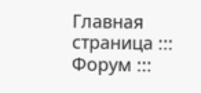Главная страница ::: Форум :::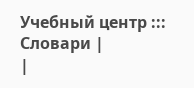Учебный центр ::: Словари |
|